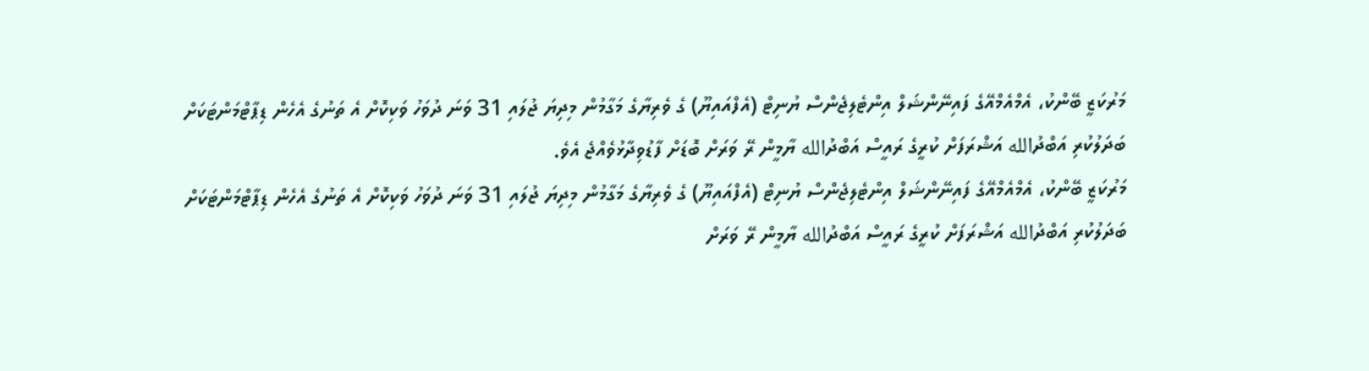މަރުކަޒީ ބޭންކު، އެމްއެމްއޭގެ ފައިނޭންޝަލް އިންޓެލިޖެންސް ޔުނިޓް (އެފްއައިޔޫ) ގެ ވެރިޔާގެ މަގާމުން މިދިޔަ ޖުލައި 31 ވަނަ ދުވަހު ވަކިކޮށް އެ ތަނުގެ އެހެން ޑިޕާޓްމަންޓަކަށް ބަދަލުކުރި އަބްދުالله އަޝްރަފަށް ކުރީގެ ރައީސް އަބްދުالله ޔާމީން ރޭ ވަރަށް ބޮޑަށް ފާޑުވިދާޅުވެއްޖެ އެވެ.
މަރުކަޒީ ބޭންކު، އެމްއެމްއޭގެ ފައިނޭންޝަލް އިންޓެލިޖެންސް ޔުނިޓް (އެފްއައިޔޫ) ގެ ވެރިޔާގެ މަގާމުން މިދިޔަ ޖުލައި 31 ވަނަ ދުވަހު ވަކިކޮށް އެ ތަނުގެ އެހެން ޑިޕާޓްމަންޓަކަށް ބަދަލުކުރި އަބްދުالله އަޝްރަފަށް ކުރީގެ ރައީސް އަބްދުالله ޔާމީން ރޭ ވަރަށް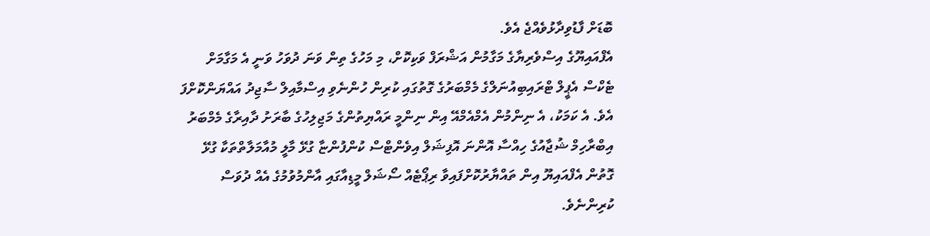ބޮޑަށް ފާޑުވިދާޅުވެއްޖެ އެވެ.
އެފްއައިޔޫގެ އިސްވެރިޔާގެ މަގާމުން އަޝްރަފް ވަކިކޮށް، މި މަހުގެ ތިން ވަނަ ދުވަހު ވަނީ އެ މަގާމަށް ޓެކްސް އެޕީލް ޓްރައިބިއުނަލްގެ މެމްބަރުގެ ގޮތުގައި ކުރިން ހުންނެވި އިސްމާއިލް ސާޖިދު އައްޔަންކޮށްފަ އެވެ. އެ ކަމަކު، އެ ނިންމުން އެމްއެމްއޭ އިން ނިންމީ ރައްޔިތުންގެ މަޖިލިހުގެ ބާރަށު ދާއިރާގެ މެމްބަރު އިބްރާހިމް ޝުޖާއުގެ ހިއްސާ އޮންނަ އޮފިޝަލް އިވެންޓްސް ކުންފުންޏާ ގުޅޭ މާލީ މުއާމަލާތްތަކާ ގުޅޭ ގޮތުން އެފްއައިޔޫ އިން ތައްޔާރުކޮށްފައިވާ ރިޕޯޓެއް ސޯޝަލް މީޑިއާގައި އާންމުވުމުގެ އެއް ދުވަސް ކުރިންނެވެ.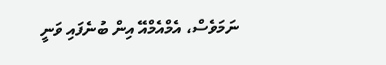ނަމަވެސް، އެމްއެމްއޭ އިން ބުނެފައި ވަނީ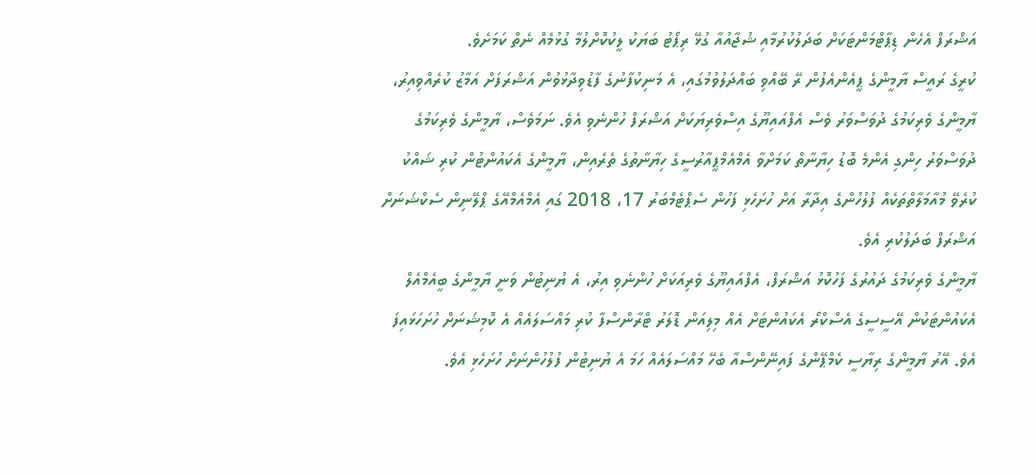އަޝްރަފް އެހެން ޑިޕާޓްމަންޓަކަށް ބަދަލުކުރުމާއި ޝުޖާއުއާ ގުޅޭ ރިޕޯޓު ބަޔަކު ލީކުކޮށްލުމާ ގުޅުމެއް ނެތް ކަމަށެވެ.
ކުރީގެ ރައީސް ޔާމީންގެ ޕީއެންއެފުން ރޭ ބޭއްވި ބައްދަލުވުމުގައި، އެ މަނިކުފާނުގެ ފާޑުވިދާޅުވުން އަޝްރަފަށް އަމާޒު ކުރެއްވިއިރު، ޔާމީންގެ ވެރިކަމުގެ ދުވަސްވަރު ވެސް އެފްއައިޔޫގެ އިސްވެރިޔަކަށް އަޝްރަފް ހުންނެވި އެވެ. ނަމަވެސް، ޔާމީންގެ ވެރިކަމުގެ ދުވަސްވަރު ހިންގި އެންމެ ބޮޑު ހިޔާނާތް ކަމަށްވާ އެމްއެމްޕީއާރުސީގެ ހިޔާނާތުގެ ތެރެއިން، ޔާމީންގެ އެކައުންޓުން ކުރި ޝައްކު ކުރެވޭ މުއާމަލާތްތަކެއް ފުލުހުންގެ އިދާރާ އަށް ހުށަހެޅި ފަހުން ސެޕްޓެމްބަރު 17، 2018 ގައި އެމްއެމްއޭގެ ޕްލޭނިން ސެކްޝަނަށް އަޝްރަފް ބަދަލުކުރި އެވެ.
ޔާމީންގެ ވެރިކަމުގެ ދައުރުގެ ފަހުކޮޅު އަޝްރަފް، އެފްއައިޔޫގެ ވެރިއަކަށް ހުންނެވި އިރު، އެ ޔުނިޓުން ވަނީ ޔާމީންގެ ބީއެމްއެލް އެކައުންޓަކުން އޭސީސީގެ އެސްކްރޯ އެކައުންޓަށް އެއް މިލިއަން ޑޮލަރު ޓްރާންސްފާ ކުރި މައްސަލައެއް އެ ކޮމިޝަނަށް ހުށަހަޅައިފަ އެވެ. އޭރު ޔާމީންގެ ރިޔާސީ ކެމްޕޭންގެ ފައިނޭންސްއާ ބެހޭ މައްސަލައެއް ހަމަ އެ ޔުނިޓުން ފުލުހުންނަށް ހުށަހެޅި އެވެ.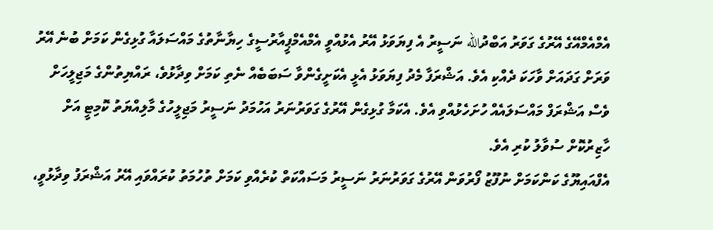އެމްއެމްއޭގެ އޭރުގެ ގަވަރު އަބްދުالله ނަސީރު އެ ފިޔަވަޅު އޭރު އެޅުއްވީ އެމްއެމްޕީއާރުސީގެ ހިޔާނާތުގެ މައްސަލައާ ގުޅިގެން ކަމަށް ބުނެ އޭރު ވަރަށް ގަދައަށް ވާހަކަ ދެއްކި އެވެ. އަޝްރަފާ މެދު ފިޔަވަޅު އެޅީ އެކަށީގެންވާ ސަބަބެއް ނެތި ކަމަށް ވިދާޅުވެ، ރައްޔިތުންގެ މަޖިލީހަށް ވެސް އަޝްރަފް މައްސަލައެއް ހުށަހެޅުއްވި އެވެ. އެކަމާ ގުޅިގެން އޭރުގެ ގަވަރުނަރު އަހުމަދު ނަސީރު މަޖިލީހުގެ މާލިއްޔަތު ކޮމިޓީ އަށް ހާޒިރުކޮށް ސުވާލު ކުރި އެވެ.
އެފްއައިޔޫގެ ކަންކަމަށް ނުފޫޒު ފޯރުވަން އޭރުގެ ގަވަރުނަރު ނަސީރު މަސައްކަތް ކުރެއްވި ކަމަށް ތުހުމަތު ކުރައްވައި އޭރު އަޝްރަފު ވިދާޅުވީ،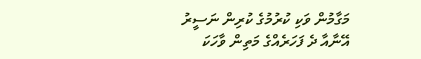މަގާމުން ވަކި ކުރުމުގެ ކުރިން ނަސީރު އޭނާއާ ދެ ފަހަރެއްގެ މަތިން ވާހަކަ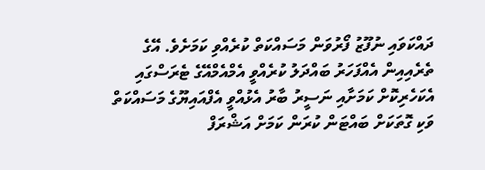ދައްކަވައި ނުފޫޒު ފޯރުވަން މަސައްކަތް ކުރެއްވި ކަމަށެވެ. އޭގެ ތެރެއިއިން އެއްފަހަރު ބައްދަލު ކުރެއްވީ އެމްއެމްއޭގެ ޓެރަސްގައި އެކަހެރިކޮށް ކަމަށާއި ނަސީރު ބާރު އެޅުއްވީ އެފްއައިޔޫގެ މަސައްކަތް ވަކި ގޮތަކަށް ބައްޓަން ކުރަން ކަމަށް އަޝްރަފް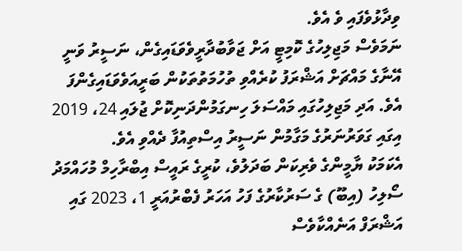ވިދާޅުވެފައި ވެ އެވެ.
ނަމަވެސް މަޖިލިހުގެ ކޮމިޓީ އަށް ޖަވާބުދާރީވެވަޑައިގެން، ނަސީރު ވަނީ އޭނާގެ މައްޗަށް އަޝްރަފު ކުރެއްވި ތުހުމަތުތަކުން ބަރީއަވެވަޑައިގެންފަ އެވެ. އަދި މަޖިލިހުގައި މައްސަލަ ހިނގަމުންދަނިކޮށް ޖުލައި 24، 2019 އިގައި ގަވަރުނަރުގެ މަގާމުން ނަސީރު އިސްތިއުފާ ދެއްވި އެވެ.
އެކަމަކު ޔާމީންގެ ވެރިކަން ބަދަލުވެ، ކުރީގެ ރައީސް އިބްރާހިމް މުހައްމަދު ސޯލިހު (އިބޫ) ގެ ސަރުކާރުގެ ފަހު އަހަރު ފެބްރުއަރީ 1، 2023 ގައި އަޝްރަފް އަނެއްކާވެސް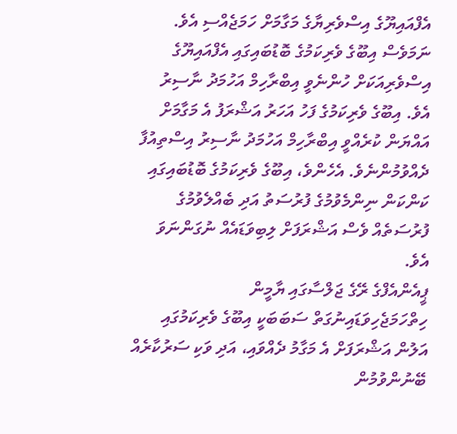އެފްއައިޔޫގެ އިސްވެރިޔާގެ މަގާމަށް ހަމަޖެއްސި އެވެ.
ނަމަވެސް އިބޫގެ ވެރިކަމުގެ ބޮޑުބައިގައި އެފްއައިޔޫގެ އިސްވެރިއަކަށް ހުންނެވީ އިބްރާހިމް އަހުމަދު ނާސިރު އެވެ. އިބޫގެ ވެރިކަމުގެ ފަހު އަހަރު އަޝްރަފު އެ މަގާމަށް އައްޔަން ކުރެއްވީ އިބްރާހިމް އަހުމަދު ނާސިރު އިސްތިއުފާ ދެއްވުމުންނެވެ. އެހެންވެ، އިބޫގެ ވެރިކަމުގެ ބޮޑުބައިގައި ކަންކަން ނިންމެވުމުގެ ފުރުސަތު އަދި ބެއްލެވުމުގެ ފުރުސަތެއް ވެސް އަޝްރަފަށް ލިބިވަޑައެއް ނުގަންނަވަ އެވެ.
ޕީއެންއެފްގެ ރޭގެ ޖަލްސާގައި ޔާމީން ހިތްހަމަޖެހިވަޑައިނުގަތް ސަބަބަކީ އިބޫގެ ވެރިކަމުގައި އަލުން އަޝްރަފަށް އެ މަގާމު ދެއްވައި، އަދި ވަކި ސަރުކާރެއް ބޭނުންވުމުން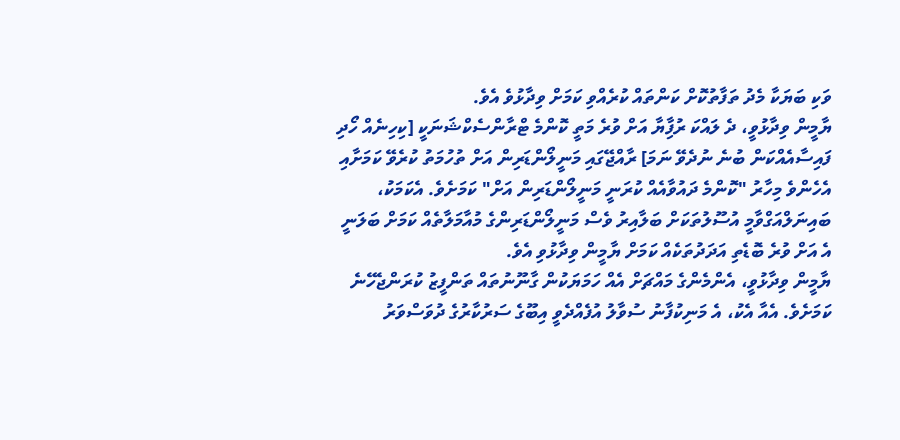ވަކި ބަޔަކާ މެދު ތަފާތުކޮށް ކަންތައް ކުރެއްވި ކަމަށް ވިދާޅުވެ އެވެ.
ޔާމީން ވިދާޅުވީ، ދެ ލައްކަ ރުފިާޔާ އަށް ވުރެ މަތީ ކޮންމެ ޓްރާންސެކްޝަނަކީ [ކިހިނެއް ހޯދި ފައިސާއެއްކަން ބުނެ ނުދެވޭ ނަމަ] ރާއްޖޭގައި މަނީލޯންޑަރިން އަށް ތުހުމަތު ކުރެވޭ ކަމަށާއި އެހެންވެ މިހާރު "ކޮންމެ ދައުވާއެއް ކުރަނީ މަނީލޯންޑަރިން އަށް" ކަމަށެވެ. އެކަމަކު، ބައިނަލްއަގްވާމީ އުސޫލުތަކަށް ބަލާއިރު ވެސް މަނީލޯންޑަރިންގެ މުއާމަލާތެއް ކަމަށް ބަލަނީ އެ އަށް ވުރެ ބޮޑެތި އަދަދުތަކެއް ކަމަށް ޔާމީން ވިދާޅުވި އެވެ.
ޔާމީން ވިދާޅުވީ، އެންމެންގެ މައްޗަށް އެއް ހަމަޔަކުން ގާނޫނުތައް ތަންފީޒު ކުރަންޖެހޭނެ ކަމަށެވެ. އެއާ އެކު، އެ މަނިކުފާނު ސުވާލު އުފެއްދެވީ އިބޫގެ ސަރުކާރުގެ ދުވަސްވަރު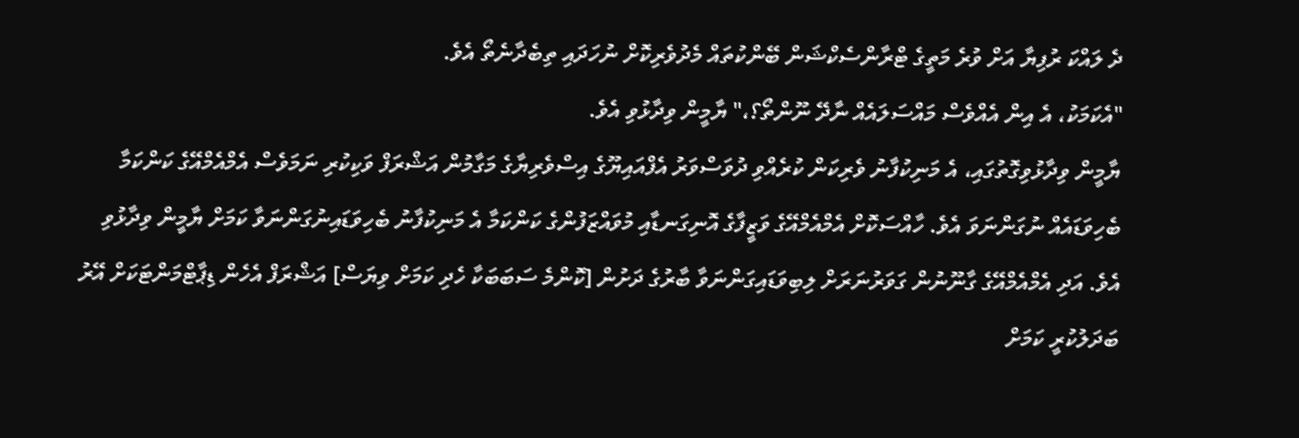ދެ ލައްކަ ރުފިޔާ އަށް ވުރެ މަތީގެ ޓްރާންސެކްޝަން ބޭންކުތައް މެދުވެރިކޮށް ނުހަދައި ތިބެދާނެތޯ އެވެ.
"އެކަމަކު، އެ އިން އެއްވެސް މައްސަލައެއް ނާދޭ ނޫންތޯ؟،" ޔާމީން ވިދާޅުވި އެވެ.
ޔާމީން ވިދާޅުވިގޮތުގައި، އެ މަނިކުފާނު ވެރިކަން ކުރެއްވި ދުވަސްވަރު އެފްއައިޔޫގެ އިސްވެރިޔާގެ މަގާމުން އަޝްރަފް ވަކިކުރި ނަމަވެސް އެމްއެމްއޭގެ ކަންކަމާ ބެހިވަޑައެއް ނުގަންނަވަ އެވެ. ހާއްސަކޮށް އެމްއެމްއޭގެ ވަޒީފާގެ އޮނިގަނޑާއި މުވައްޒަފުންގެ ކަންކަމާ އެ މަނިކުފާނު ބެހިވަޑައިނުގަންނަވާ ކަމަށް ޔާމީން ވިދާޅުވި އެވެ. އަދި އެމްއެމްއޭގެ ގާނޫނުން ގަވަރުނަރަށް ލިބިވަޑައިގަންނަވާ ބާރުގެ ދަށުން [ކޮންމެ ސަބަބަކާ ހެދި ކަމަށް ވިޔަސް] އަޝްރަފް އެހެން ޑިޕާޓްމަންޓަކަށް އޭރު ބަދަލުކުރީ ކަމަށް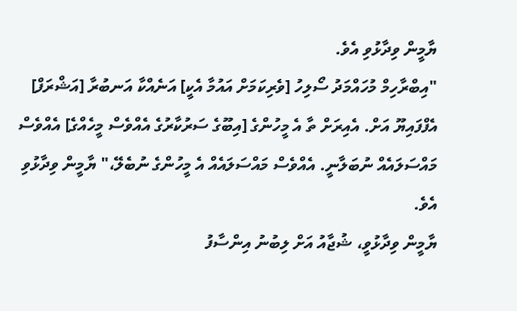ޔާމީން ވިދާޅުވި އެވެ.
"އިބްރާހިމް މުހައްމަދު ސޯލިހު [ވެރިކަމަށް އައުމާ އެކީ] އަނެއްކާ އަނބުރާ [އަޝްރަފް] އެފްފައިޔޫ އަށް. އެއިރަށް ތާ އެ މީހުންގެ [އިބޫގެ ސަރުކާރުގެ އެއްވެސް މީހެއްގެ] އެއްވެސް މައްސަލައެއް ނުބަލާނީ. އެއްވެސް މައްސަލައެއް އެ މީހުންގެ ނުބެލޭ،" ޔާމީން ވިދާޅުވި އެވެ.
ޔާމީން ވިދާޅުވީ، ޝުޖާއު އަށް ލިބުނު އިންސާފު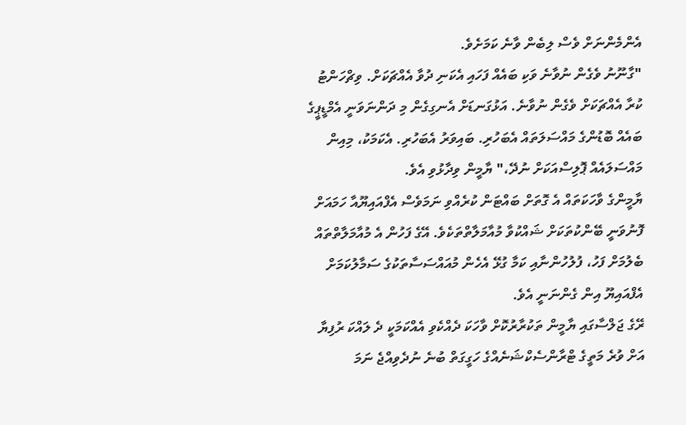އެންމެންނަށް ވެސް ލިބެން ވާނެ ކަމަށެވެ.
"ގާނޫނު ވެގެން ނުވާނެ ވަކި ބައެއް ފަހައި އެކަނި ދުވާ އެއްޗަކަށް. ވިޗްހަންޓު ކުރާ އެއްޗަކަށް ވެގެން ނުވާނެ. އަޅުގަނޑަށް އެނގިގެން މި ދަންނަވަނީ އެމްޑީޕީގެ ބައެއް ބޮޑުންގެ މައްސަލަތައް އެބަހުރި. ބައިވަރު އެބަހުރި. އެކަމަކު، މިއިން މައްސަލައެއް ޕޮލިސްއަކަށް ނުދޭ،" ޔާމީން ވިދާޅުވި އެވެ.
ޔާމީންގެ ވާހަކަތައް އެ ގޮތަށް ބައްޓަން ކުރެއްވި ނަމަވެސް އެފްއައިޔޫއާ ހަމައަށް ފޮނުވަނީ ބޭންކުތަކަށް ޝައްކުވާ މުއާމަލާތްތަކެވެ. އޭގެ ފަހުން އެ މުއާމަލާތްތައް ބެލުމަށް ފަހު، ފުލުހުންނާއި ކަމާ ގުޅޭ އެހެން މުއައްސަސާތަކުގެ ސަމާލުކަމަށް އެފްއައިޔޫ އިން ގެންނަނީ އެވެ.
ރޭގެ ޖަލްސާގައި ޔާމީން ތަކުރާރުކޮށް ވާހަކަ ދެއްކެވި އެއްކަމަކީ ދެ ލައްކަ ރުފިޔާ އަށް ވުރެ މަތީގެ ޓްރާންސެކްޝަނެއްގެ ހަގީގަތް ބުނެ ނުދެވިއްޖެ ނަމަ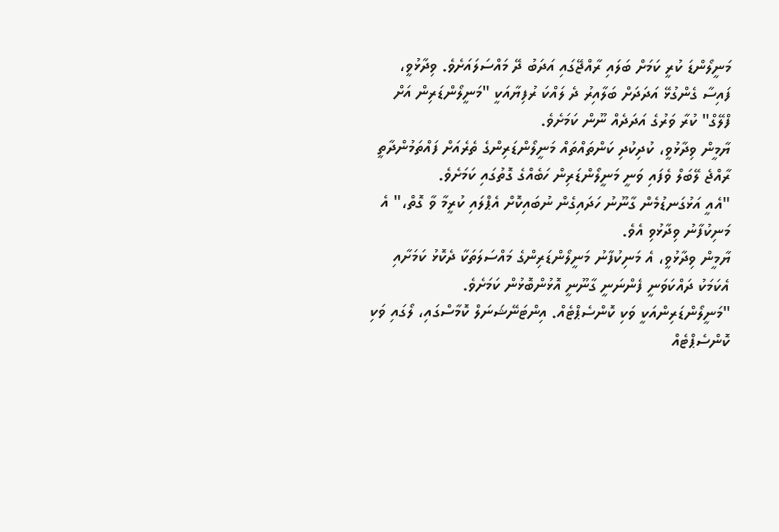މަނީލޯންޑަ ކުރީ ކަމަށް ބަލައި ރާއްޖޭގައި އަދަބު ދޭ މައްސަލައަށެވެ. ވިދާޅުވީ، ފައިސާ ގެންގުޅޭ އަދަދަށް ބަލާއިރު ދެ ލައްކަ ރުފިޔާއަކީ "މަނީލޯންޑަރިން އަށް ފްލޭގް" ކުރާ ވަރުގެ އަދަދެއް ނޫން ކަމަށެވެ.
ޔާމީން ވިދާޅުވީ، ކުދިކުދި ކަންތައްތައް މަނީލޯންޑަރިންގެ ތެރެއަށް ފައްތަމުންދާތީ ރާއްޖެ ލޭބަލް ވެފައި ވަނީ މަނީލޯންޑަރިން ހަބެއްގެ ގޮތުގައި ކަމަށެވެ.
"އެއީ އަޅުގަނޑުމެން ގާނޫނު ހަދައިގެން ނުބައިކޮށް އެޕްލައި ކުރީމާ ވާ ގޮތް،" އެ މަނިކުފާނު ވިދާޅުވި އެވެ.
ޔާމީން ވިދާޅުވީ، އެ މަނިކުފާނު މަނީލޯންޑަރިންގެ މައްސަލަތަކާ ދެކޮޅު ކަމަށާއި އެކަމަކު ދައްކަވަނީ ފެންނަނީ ގާނޫނީ އޮޅުންބޮޅުން ކަމަށެވެ.
"މަނީލޯންޑަރިންއަކީ ވަކި ކޮންސެޕްޓެއް. އިންޓަނޭޝަނަލް ކޮމާސްގައި، ލޯގައި ވަކި ކޮންސެޕްޓެއް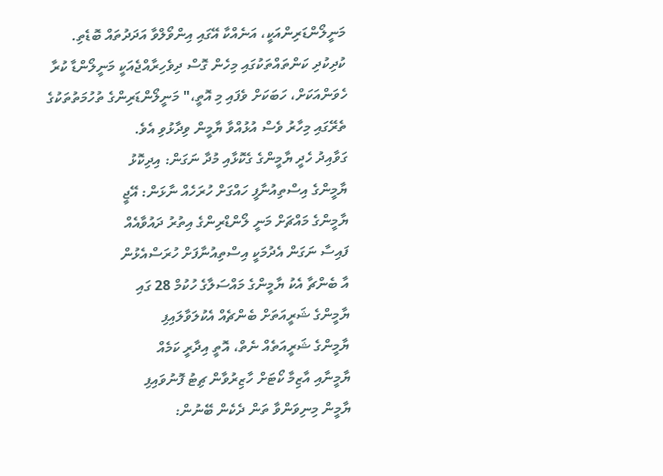މަނީލޯންޑަރިންއަކީ، އަނެއްކާ އޭގައި އިންވޯލްވާ އަދަދުތައް ބޮޑެތި. ކުދިކުދި ކަންތައްތަކުގައި މިހެން ގޮސް ދިވެހިރާއްޖެއަކީ މަނީލޯންޑާ ކުރާ ހެވަންއަކަށް، ހަބަކަށް ވެފައި މި އޮތީ،" މަނީލޯންޑަރިންގެ ތުހުމަތުތަކުގެ ތެރޭގައި މިހާރު ވެސް އުޅުއްވާ ޔާމީން ވިދާޅުވި އެވެ.
ގަވާއިދު ހެދީ ޔާމީންގެ ގެކޮޅާއި މުދާ ނަގަން: އިދިކޮޅު
ޔާމީންގެ އިސްތިއުނާފީ ހައްގަށް ހުރަހެއް ނާޅަން: އޭޖީ
ޔާމީންގެ މައްޗަށް މަނީ ލޯންޑްރިންގެ އިތުރު ދައުވާއެއް
ފައިސާ ނަގަން އެދުމަކީ އިސްތިއުނާފަށް ހުރަސްއެޅުން
އާ ބެންޗާ އެކު ޔާމީންގެ މައްސަލާގެ ހުކުމް 28 ގައި
ޔާމީންގެ ޝަރީއަތަށް ބެންޗެއް އެކުލަވާލައިފި
ޔާމީންގެ ޝަރީއަތެއް ނެތް، އޮތީ އިދާރީ ކަމެއް
ޔާމީނާއި އާޒިމާ ކޯޓަށް ހާޒިރުވާން ޗިޓު ފޮނުވައިފި
ޔާމީން މިނިވަންވާ ތަން ދެކެން ބޭނުން: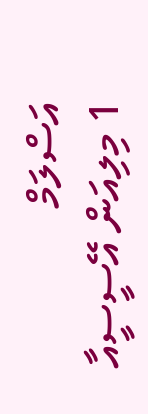އަސްލަމް
1 މިލިއަން އޭސީސީއާ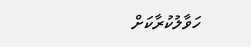ހަވާލުކުރާކަށް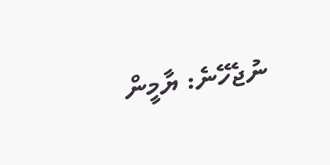ނުޖެހޭނެ: ޔާމީން